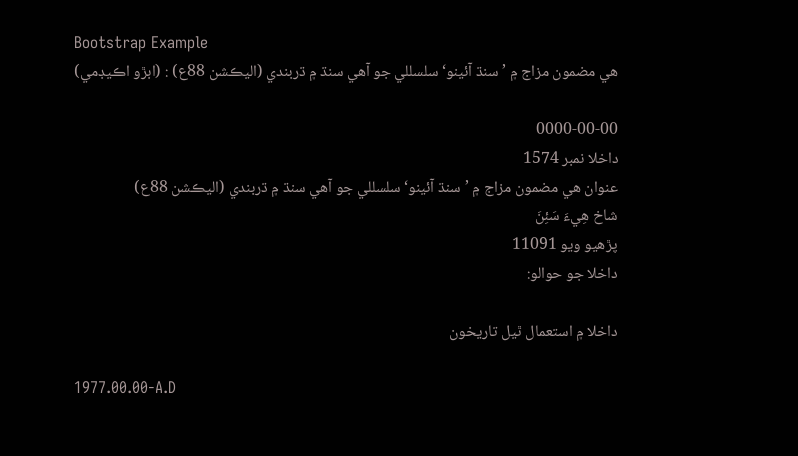Bootstrap Example
هي مضمون مزاج ۾ ’سنڌ آئينو‘ سلسللي جو آهي سنڌ ۾ ڌربندي (اليڪشن 88ع) : (ابڙو اڪيڊمي)

0000-00-00
داخلا نمبر 1574
عنوان هي مضمون مزاج ۾ ’سنڌ آئينو‘ سلسللي جو آهي سنڌ ۾ ڌربندي (اليڪشن 88ع)
شاخ هِيءَ سَئِنَ
پڙهيو ويو 11091
داخلا جو حوالو:

داخلا ۾ استعمال ٿيل تاريخون

1977.00.00-A.D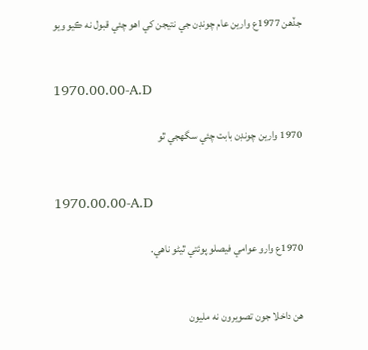جڏهن 1977ع وارين عام چونڊن جي نتيجن کي اهو چئي قبول نه ڪيو ويو


1970.00.00-A.D

1970 وارين چونڊن بابت چئي سگهجي ٿو


1970.00.00-A.D

1970ع وارو عوامي فيصلو پوئتي ٿيڻو ناهي.


هن داخلا جون تصويرون نه مليون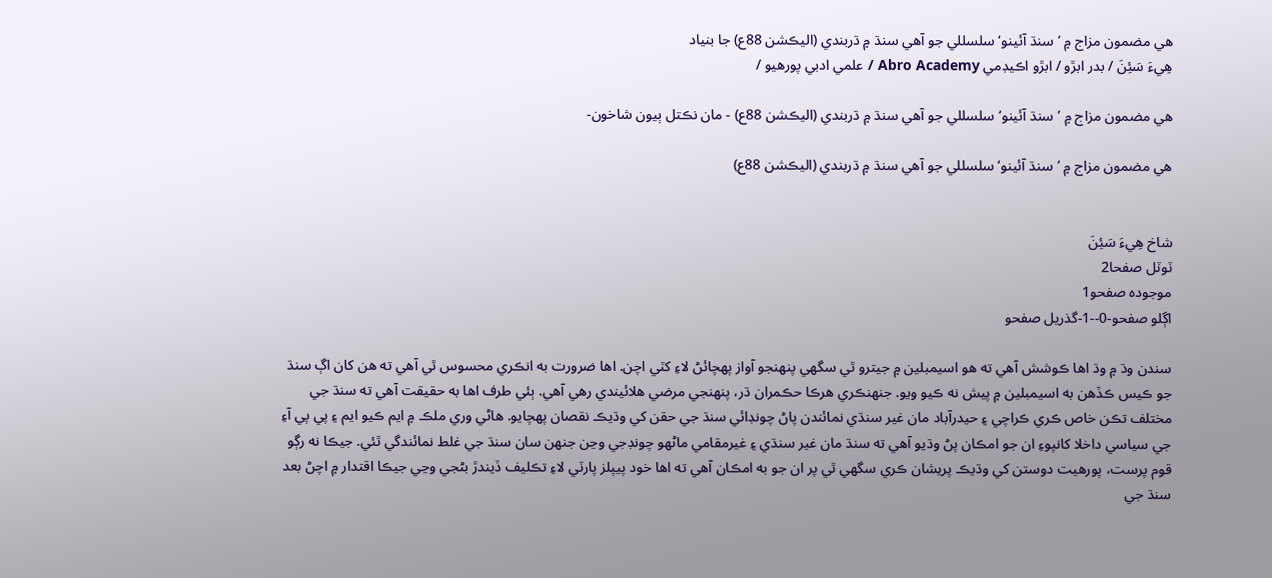هي مضمون مزاج ۾ ’سنڌ آئينو‘ سلسللي جو آهي سنڌ ۾ ڌربندي (اليڪشن 88ع) جا بنياد
هِيءَ سَئِنَ / بدر ابڙو / ابڙو اڪيڊمي Abro Academy / علمي ادبي پورهيو /

هي مضمون مزاج ۾ ’سنڌ آئينو‘ سلسللي جو آهي سنڌ ۾ ڌربندي (اليڪشن 88ع) - مان نڪتل ٻيون شاخون-

هي مضمون مزاج ۾ ’سنڌ آئينو‘ سلسللي جو آهي سنڌ ۾ ڌربندي (اليڪشن 88ع)


شاخ هِيءَ سَئِنَ
ٽوٽل صفحا2
موجودہ صفحو1
اڳلو صفحو-0--1-گذريل صفحو

سندن وڌ ۾ وڌ اها ڪوشش آهي ته هو اسيمبلين ۾ جيترو ٿي سگهي پنهنجو آواز پهچائڻ لاءِ کٽي اچن. اها ضرورت به انڪري محسوس ٿي آهي ته هن کان اڳ سنڌ جو ڪيس ڪڏهن به اسيمبلين ۾ پيش نه ڪيو ويو. جنهنڪري هرڪا حڪمران ڌر، پنهنجي مرضي هلائيندي رهي آهي. ٻئي طرف اها به حقيقت آهي ته سنڌ جي مختلف تڪن خاص ڪري ڪراچي ۽ حيدرآباد مان غير سنڌي نمائندن پاڻ چونڊائي سنڌ جي حقن کي وڌيڪ نقصان پهچايو. هاڻي وري ملڪ ۾ ايم ڪيو ايم ۽ پي پي آءِ جي سياسي داخلا کانپوءِ ان جو امڪان پڻ وڌيو آهي ته سنڌ مان غير سنڌي ۽ غيرمقامي ماڻهو چونڊجي وڃن جنهن سان سنڌ جي غلط نمائندگي ٿئي. جيڪا نه رڳو قوم پرست، پورهيت دوستن کي وڌيڪ پريشان ڪري سگهي ٿي پر ان جو به امڪان آهي ته اها خود پيپلز پارٽي لاءِ تڪليف ڏيندڙ بڻجي وڃي جيڪا اقتدار ۾ اچڻ بعد سنڌ جي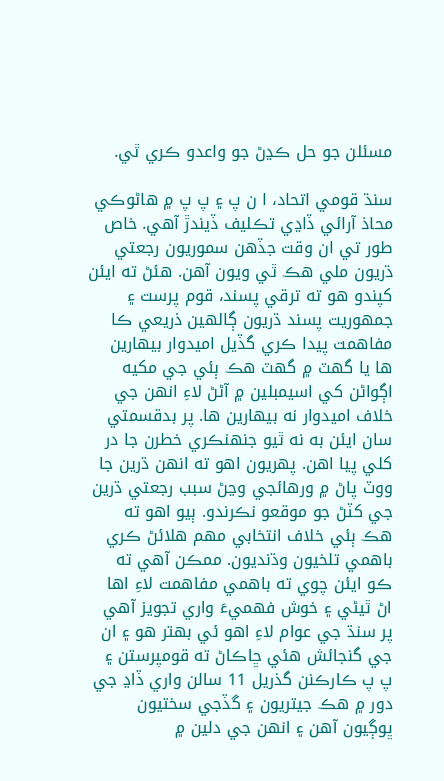مسئلن جو حل ڪڍڻ جو واعدو ڪري ٿي.

سنڌ قومي اتحاد، ا ن پ ۽ پ پ ۾ هاڻوڪي محاذ آرائي ڏاڍي تڪليف ڏيندڙ آهي. خاص طور تي ان وقت جڏهن سموريون رجعتي ڌريون ملي هڪ ٿي ويون آهن. هئڻ ته ايئن کپندو هو ته ترقي پسند، قوم پرست ۽ جمهوريت پسند ڌريون ڳالهين ذريعي ڪا مفاهمت پيدا ڪري گڏيل اميدوار بيهارين ها يا گهٽ ۾ گهٽ هڪ ٻئي جي مکيه اڳواڻن کي اسيمبلين ۾ آڻڻ لاءِ انهن جي خلاف اميدوار نه بيهارين ها. پر بدقسمتي سان ايئن به نه ٿيو جنهنڪري خطرن جا در کلي پيا اهن. پهريون اهو ته انهن ڌرين جا ووٽ پاڻ ۾ ورهائجي وڃڻ سبب رجعتي ڌرين جي کٽڻ جو موقعو نڪرندو. ٻيو اهو ته هڪ ٻئي خلاف انتخابي مهم هلائڻ ڪري باهمي تلخيون وڌنديون. ممڪن آهي ته ڪو ايئن چوي ته باهمي مفاهمت لاءِ اها اڻ ٿيڻي ۽ خوش فهميءَ واري تجويز آهي پر سنڌ جي عوام لاءِ اهو ئي بهتر هو ۽ ان جي گنجائش هئي ڇاڪاڻ ته قومپرستن ۽ پ پ ڪارڪنن گذريل 11 سالن واري ڏاڍ جي دور ۾ هڪ جيتريون ۽ گڏجي سختيون ڀوڳيون آهن ۽ انهن جي دلين ۾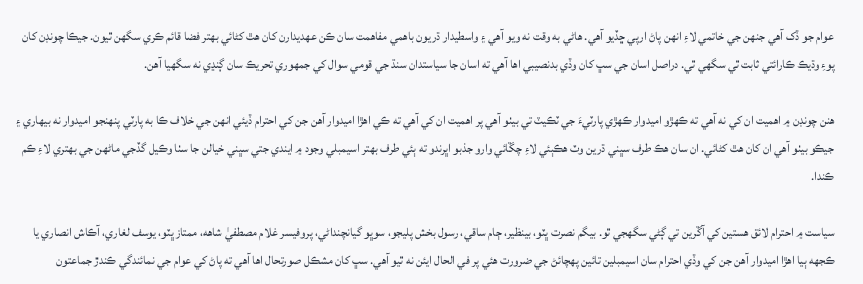عوام جو ڏک آهي جنهن جي خاتمي لاءِ انهن پاڻ ارپي ڇڏيو آهي. هاڻي به وقت نه ويو آهي ۽ واسطيدار ڌريون باهمي مفاهمت سان ڪن عهديدارن کان هٿ کڻائي بهتر فضا قائم ڪري سگهن ٿيون. جيڪا چونڊن کان پوءِ وڌيڪ ڪارائتي ثابت ٿي سگهي ٿي. دراصل اسان جي سڀ کان وڏي بدنصيبي اها آهي ته اسان جا سياستدان سنڌ جي قومي سوال کي جمهوري تحريڪ سان ڳنڍي نه سگهيا آهن.

هنن چونڊن ۾ اهميت ان کي نه آهي ته ڪهڙو اميدوار ڪهڙي پارٽيءَ جي ٽڪيٽ تي بيٺو آهي پر اهميت ان کي آهي ته ڪي اهڙا اميدوار آهن جن کي احترام ڏيئي انهن جي خلاف ڪا به پارٽي پنهنجو اميدوار نه بيهاري ۽ جيڪو بيٺو آهي ان کان هٿ کڻائي. ان سان هڪ طرف سڀني ڌرين وٽ هڪٻئي لاءِ چڱائي وارو جذبو اڀرندو ته ٻئي طرف بهتر اسيمبلي وجود ۾ ايندي جتي سڀني خيالن جا سٺا وڪيل گڏجي ماڻهن جي بهتري لاءِ ڪم ڪندا.

سياست ۾ احترام لائق هستين کي آڱرين تي ڳڻي سگهجي ٿو. بيگم نصرت ڀٽو، بينظير، ڄام ساقي، رسول بخش پليجو، سوڀو گيانچنداڻي، پروفيسر غلام مصطفيٰ شاهه، ممتاز ڀٽو، يوسف لغاري، آڪاش انصاري يا ڪجهه ٻيا اهڙا اميدوار آهن جن کي وڏي احترام سان اسيمبلين تائين پهچائڻ جي ضرورت هئي پر في الحال ايئن نه ٿيو آهي. سڀ کان مشڪل صورتحال اها آهي ته پاڻ کي عوام جي نمائندگي ڪندڙ جماعتون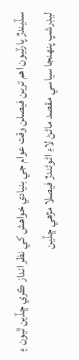سڏيندڙ پارٽيون اهم ترين فيصلن وقت عوام جي بنيادي خواهش کي نظر انداز ڪري ڇڏين ٿيون ۽ ليڊرشپ پنهنجا سياسي مقصد ماڻڻ لاءِ اڻوڻندڙ فيصلا مڙهي ڇڏين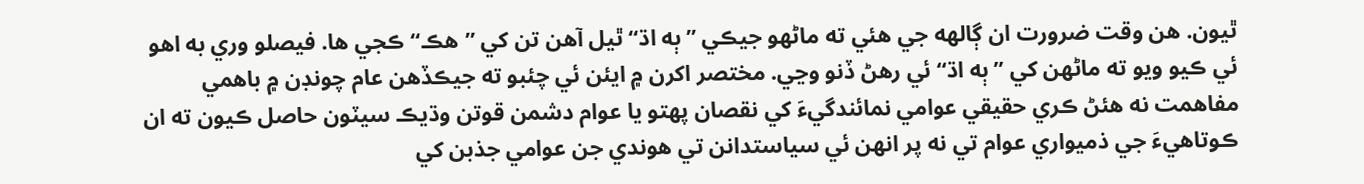ٿيون. هن وقت ضرورت ان ڳالهه جي هئي ته ماڻهو جيڪي ”ٻه اڌ“ ٿيل آهن تن کي ”هڪ“ ڪجي ها. فيصلو وري به اهو ئي ڪيو ويو ته ماڻهن کي ”ٻه اڌ“ ئي رهڻ ڏنو وڃي. مختصر اکرن ۾ ايئن ئي چئبو ته جيڪڏهن عام چونڊن ۾ باهمي مفاهمت نه هئڻ ڪري حقيقي عوامي نمائندگيءَ کي نقصان پهتو يا عوام دشمن قوتن وڌيڪ سيٽون حاصل ڪيون ته ان ڪوتاهيءَ جي ذميواري عوام تي نه پر انهن ئي سياستدانن تي هوندي جن عوامي جذبن کي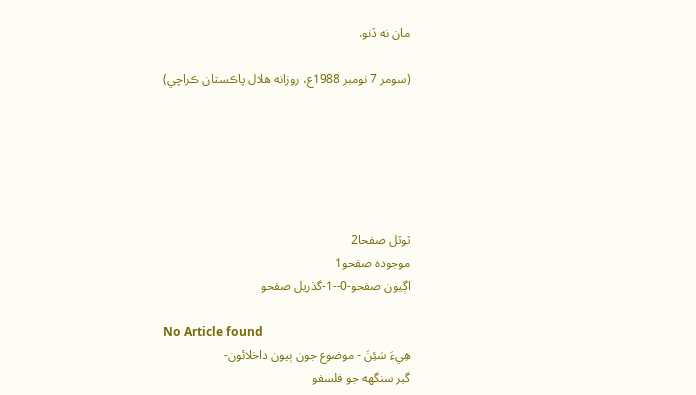مان نه ڏنو.

(سومر 7 نومبر 1988ع، روزانه هلال پاڪستان ڪراچي)






ٽوٽل صفحا2
موجودہ صفحو1
اڳيون صفحو-0--1-گذريل صفحو

No Article found
هِيءَ سَئِنَ - موضوع جون ٻيون داخلائون-
گبر سنگهه جو فلسفو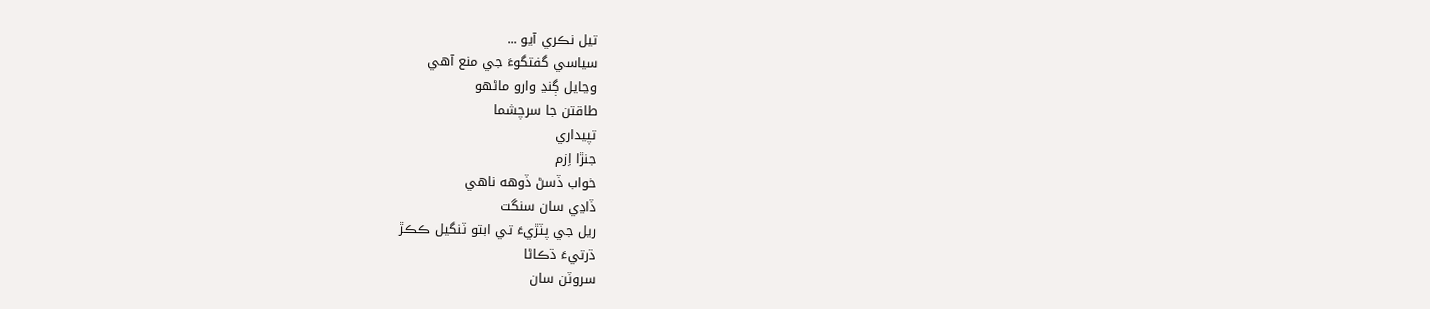تيل نڪري آيو ...
سياسي گفتگوءَ جي منع آهي
وڃايل ڳنڍ وارو ماڻهو
طاقتن جا سرچشما
تپيداري
جنڙا اِزم
خواب ڏسڻ ڏوهه ناهي
ڏاڍي سان سنگت
ريل جي پٽڙيءَ تي ابتو ٽنگيل ڪڪڙ
ڌرتيءَ ڌڪاڻا
سروٽن سان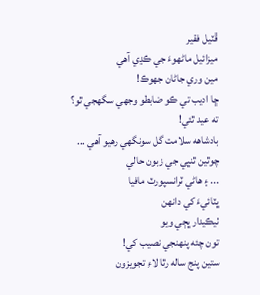ڦٽيل فقير
ميزائيل ماڻهوءَ جي ڪڍي آهي
مين وري جاڻان جهوڪ!
ڇا اديب تي ڪو ضابطو وجهي سگهجي ٿو؟
ته عيد ٿئي!
بادشاهه سلامت گل سونگهي رهيو آهي ...
چوٿين ٿنڀي جي زبون حالي
... ۽ هاڻي ٽرانسپورٽ مافيا
ڀٽائيءَ کي دانهن
ٺيڪيدار ڀڄي ويو
تون چئه پنهنجي نصيب کي!
ستين پنج ساله رٿا لاءِ تجويزون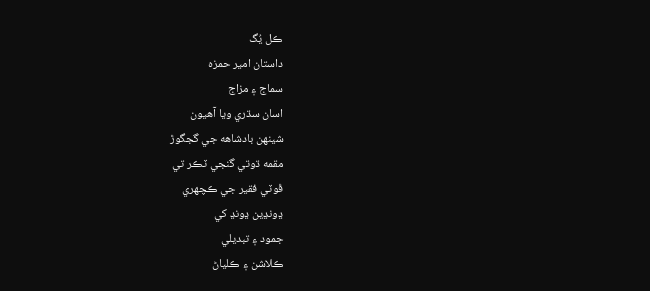ڪل يُگ
داستان امير حمزه
سماج ۽ مزاج
اسان سڌري ويا آهيون
شينهن بادشاهه جي گجگوڙ
مقمه ڌوتي گنجي ٽڪر تي
ڦوٽي فقير جي ڪچهري
ڍونڍين ڍونڍ کي
جمود ۽ تبديلي
ڪلاشن ۽ ڪلياڻ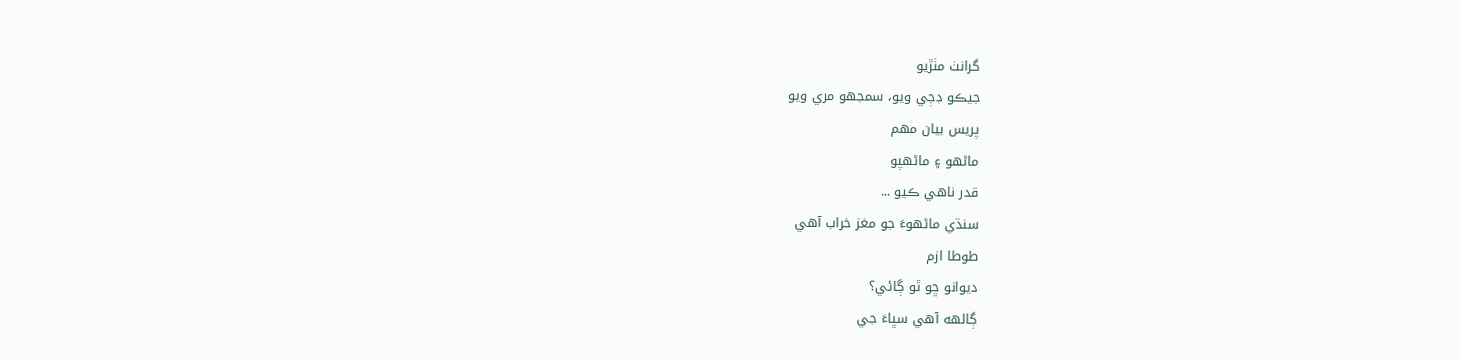گرانٺ مٺڙيو
جيڪو ڊڄي ويو، سمجهو مري ويو
پريس بيان مهم
ماڻهو ۽ ماڻهپو
قدر ناهي ڪيو ...
سنڌي ماڻهوءَ جو مغز خراب آهي
طوطا ازم
ديوانو ڇو ٿو ڳائي؟
ڳالهه آهي سڀاءَ جي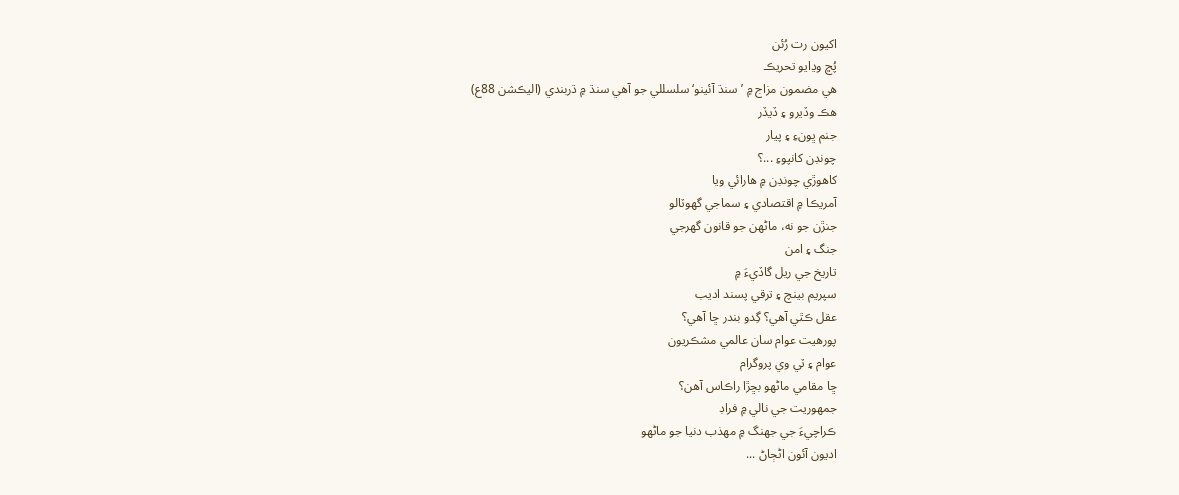اکيون رت رُئن
پُڇ وڍايو تحريڪ
هي مضمون مزاج ۾ ’سنڌ آئينو‘ سلسللي جو آهي سنڌ ۾ ڌربندي (اليڪشن 88ع)
هڪ وڏيرو ۽ ڏيڏر
جنم ڀونءِ ۽ پيار
چونڊن کانپوءِ ...؟
کاهوڙي چونڊن ۾ هارائي ويا
آمريڪا ۾ اقتصادي ۽ سماجي گهوٽالو
جنڙن جو نه، ماڻهن جو قانون گهرجي
جنگ ۽ امن
تاريخ جي ريل گاڏيءَ ۾
سپريم بينچ ۽ ترقي پسند اديب
عقل ڪٿي آهي؟ گِدو بندر ڇا آهي؟
پورهيت عوام سان عالمي مشڪريون
عوام ۽ ٽي وي پروگرام
ڇا مقامي ماڻهو بڇڙا راڪاس آهن؟
جمهوريت جي نالي ۾ فراڊ
ڪراچيءَ جي جهنگ ۾ مهذب دنيا جو ماڻهو
اديون آئون اڻڄاڻ ...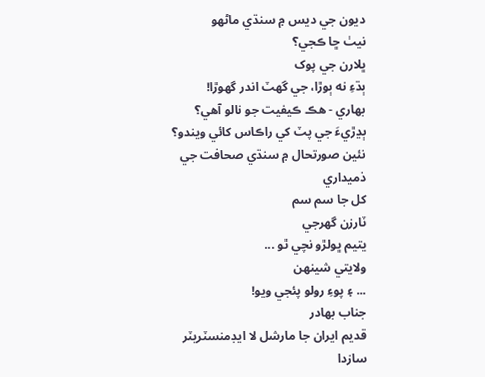ديون جي ديس ۾ سنڌي ماڻهو
نيٺ ڇا ڪجي؟
ڀلارن جي پوک
ٻڌءِ نه ٻوڙا، جي گهٽ اندر گهوڙا!
بھاري - هڪ ڪيفيت جو نالو آهي؟
ٻڍڙيءَ جي پٽ کي راڪاس کائي ويندو؟
نئين صورتحال ۾ سنڌي صحافت جي ذميداري
کل جا سم سم
ٽارزن گهرجي
يتيم ڀولڙو نچي ٿو ...
ولايتي شينهن
... ۽ پوءِ رولو پئجي ويو!
جناب بهادر
قديم ايران جا مارشل لا ايڊمنسٽريٽر
سازدا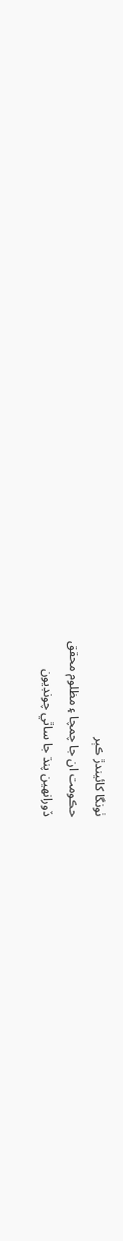ٺونگا کائيندڙ ڪٻر
حڪومت ان جا چمچا ۽ مظلوم محقق
ڏورانهين پنڌ جا ساٿي چونڊيون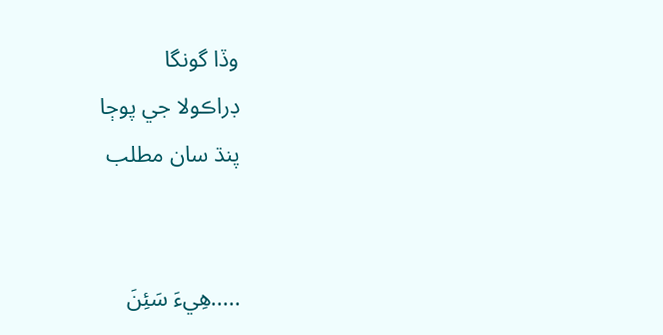وڏا گونگا
ڊراڪولا جي پوڄا
پنڌ سان مطلب


.....هِيءَ سَئِنَ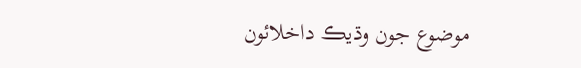موضوع جون وڌيڪ داخلائون